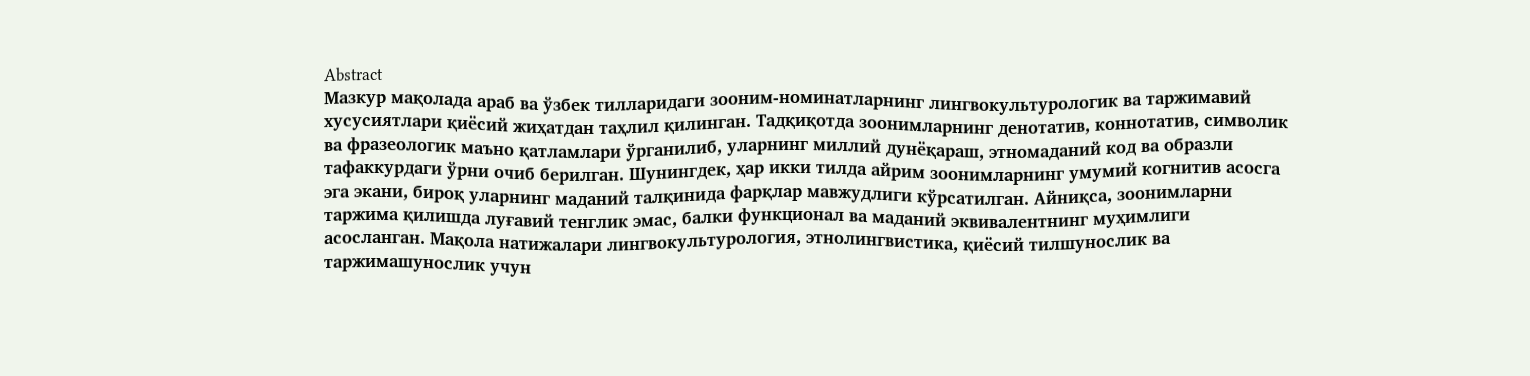Abstract
Мазкур мақолада араб ва ўзбек тилларидаги зооним-номинатларнинг лингвокультурологик ва таржимавий хусусиятлари қиёсий жиҳатдан таҳлил қилинган. Тадқиқотда зоонимларнинг денотатив, коннотатив, символик ва фразеологик маъно қатламлари ўрганилиб, уларнинг миллий дунёқараш, этномаданий код ва образли тафаккурдаги ўрни очиб берилган. Шунингдек, ҳар икки тилда айрим зоонимларнинг умумий когнитив асосга эга экани, бироқ уларнинг маданий талқинида фарқлар мавжудлиги кўрсатилган. Айниқса, зоонимларни таржима қилишда луғавий тенглик эмас, балки функционал ва маданий эквивалентнинг муҳимлиги асосланган. Мақола натижалари лингвокультурология, этнолингвистика, қиёсий тилшунослик ва таржимашунослик учун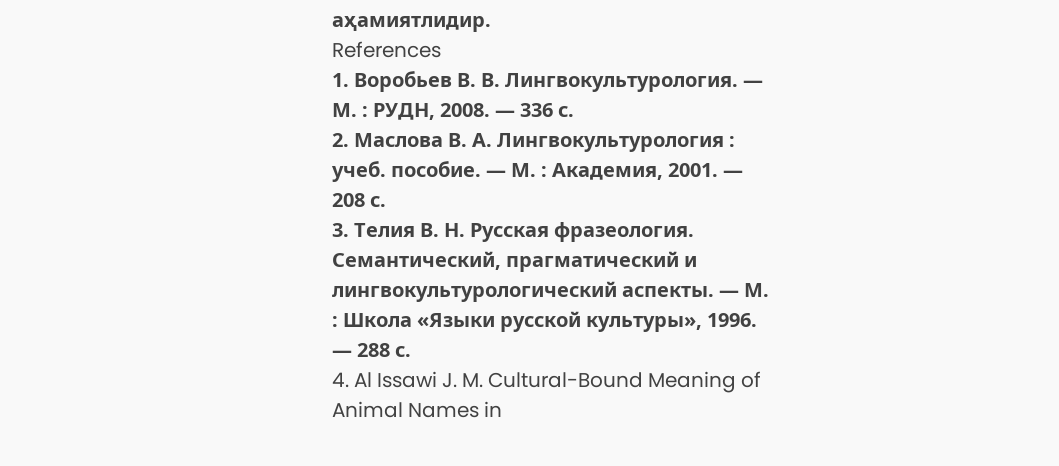аҳамиятлидир.
References
1. Воробьев В. В. Лингвокультурология. — М. : РУДН, 2008. — 336 с.
2. Маслова В. А. Лингвокультурология : учеб. пособие. — М. : Академия, 2001. — 208 с.
3. Телия В. Н. Русская фразеология. Семантический, прагматический и лингвокультурологический аспекты. — М. : Школа «Языки русской культуры», 1996. — 288 с.
4. Al Issawi J. M. Cultural-Bound Meaning of Animal Names in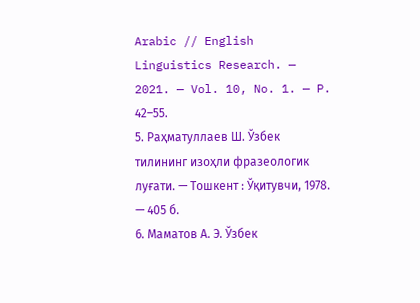Arabic // English Linguistics Research. — 2021. — Vol. 10, No. 1. — P. 42–55.
5. Раҳматуллаев Ш. Ўзбек тилининг изоҳли фразеологик луғати. — Тошкент : Ўқитувчи, 1978. — 405 б.
6. Маматов А. Э. Ўзбек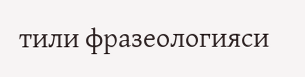тили фразеологияси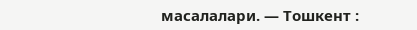масалалари. — Тошкент :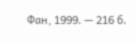Фан, 1999. — 216 б.